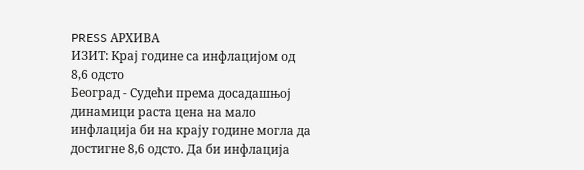PRESS АРХИВА
ИЗИТ: Крај године са инфлацијом од 8,6 одсто
Београд - Судећи према досадашњој динамици раста цена на мало инфлација би на крају године могла да достигне 8,6 одсто. Да би инфлација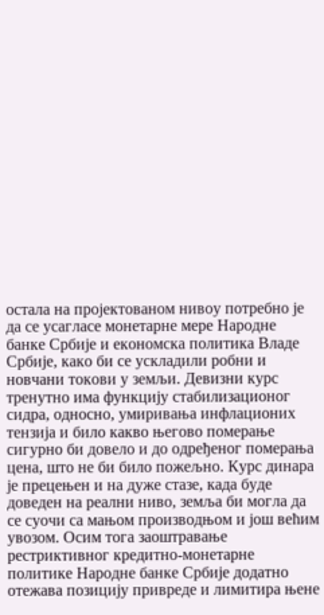остала на пројектованом нивоу потребно је да се усагласе монетарне мере Народне банке Србије и економска политика Владе Србије, како би се ускладили робни и новчани токови у земљи. Девизни курс тренутно има функцију стабилизационог сидра, односно, умиривања инфлационих тензија и било какво његово померање сигурно би довело и до одређеног померања цена, што не би било пожељно. Курс динара је прецењен и на дуже стазе, када буде доведен на реални ниво, земља би могла да се суочи са мањом производњом и још већим увозом. Осим тога заоштравање рестриктивног кредитно-монетарне политике Народне банке Србије додатно отежава позицију привреде и лимитира њене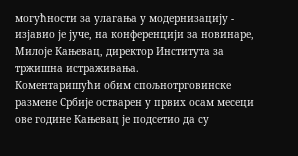могућности за улагања у модернизацију - изјавио је јуче, на конференцији за новинаре, Милоје Кањевац, директор Института за тржишна истраживања.
Коментаришући обим спољнотрговинске размене Србије остварен у првих осам месеци ове године Кањевац је подсетио да су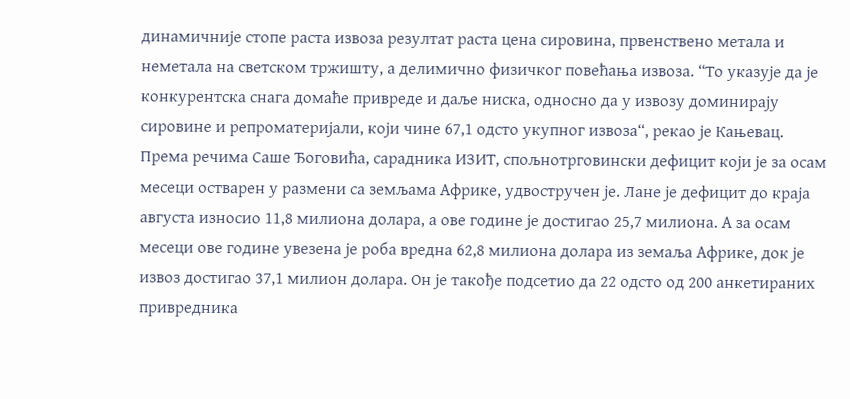динамичније стопе раста извоза резултат раста цена сировина, првенствено метала и неметала на светском тржишту, а делимично физичког повећања извоза. “То указује да је конкурентска снага домаће привреде и даље ниска, односно да у извозу доминирају сировине и репроматеријали, који чине 67,1 одсто укупног извоза“, рекао је Кањевац.
Према речима Саше Ђоговића, сарадника ИЗИТ, спољнотрговински дефицит који је за осам месеци остварен у размени са земљама Африке, удвостручен је. Лане је дефицит до краја августа износио 11,8 милиона долара, а ове године је достигао 25,7 милиона. А за осам месеци ове године увезена је роба вредна 62,8 милиона долара из земаља Африке, док је извоз достигао 37,1 милион долара. Он је такође подсетио да 22 одсто од 200 анкетираних привредника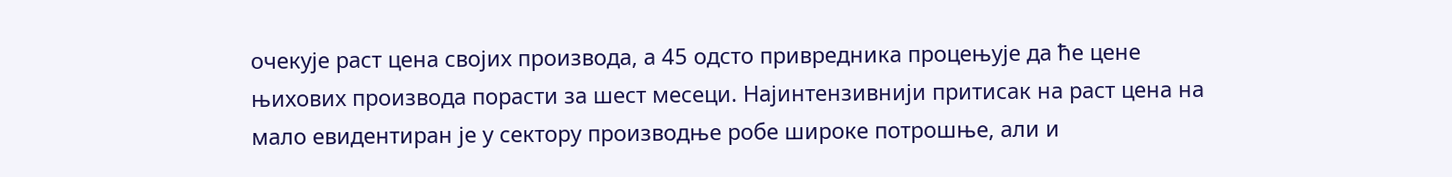очекује раст цена својих производа, а 45 одсто привредника процењује да ће цене њихових производа порасти за шест месеци. Најинтензивнији притисак на раст цена на мало евидентиран је у сектору производње робе широке потрошње, али и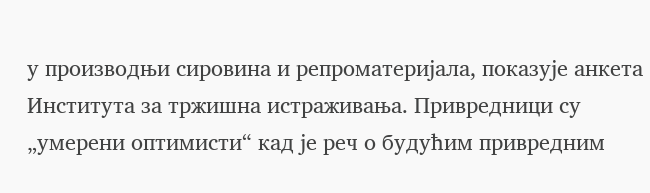у производњи сировина и репроматеријала, показује анкета Института за тржишна истраживања. Привредници су „умерени оптимисти“ кад је реч о будућим привредним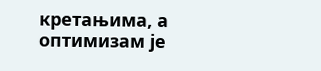кретањима, а оптимизам је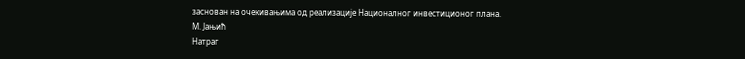заснован на очекивањима од реализације Националног инвестиционог плана.
М. Јањић
Натраг